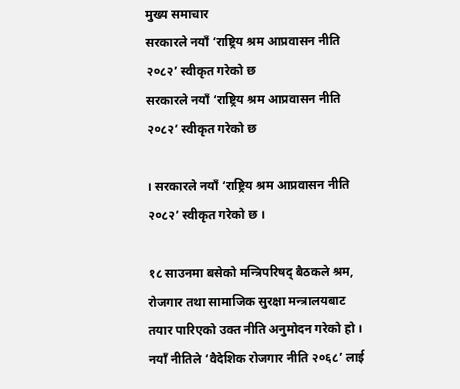मुख्य समाचार
सरकारले नयाँ ‘राष्ट्रिय श्रम आप्रवासन नीति २०८२’ स्वीकृत गरेको छ
सरकारले नयाँ ‘राष्ट्रिय श्रम आप्रवासन नीति २०८२’ स्वीकृत गरेको छ

। सरकारले नयाँ ‘राष्ट्रिय श्रम आप्रवासन नीति २०८२’ स्वीकृत गरेको छ ।

१८ साउनमा बसेको मन्त्रिपरिषद् बैठकले श्रम, रोजगार तथा सामाजिक सुरक्षा मन्त्रालयबाट तयार पारिएको उक्त नीति अनुमोदन गरेको हो । नयाँ नीतिले ‘वैदेशिक रोजगार नीति २०६८’ लाई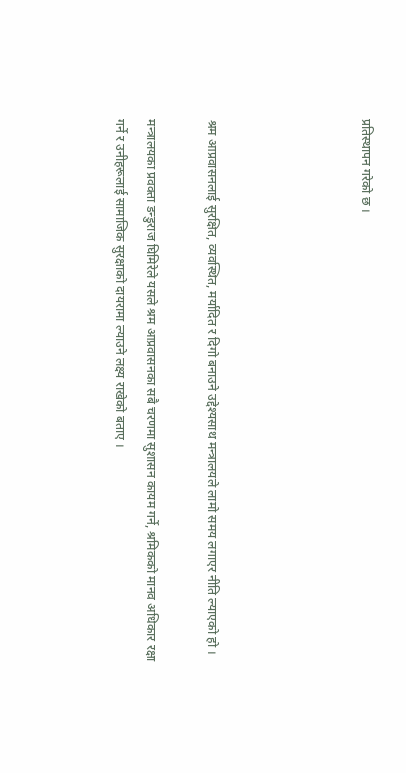प्रतिस्थापन गरेको छ ।




श्रम आप्रवासनलाई सुरक्षित, व्यवस्थित, मर्यादित र दिगो बनाउने उद्देश्यसाथ मन्त्रालयले लामो समय लगाएर नीति ल्याएको हो ।

मन्त्रालयका प्रवक्ता डन्डुराज घिमिरेले यसले श्रम आप्रवासनका सबै चरणमा सुशासन कायम गर्ने, श्रमिकको मानव अधिकार रक्षा गर्ने र उनीहरूलाई सामाजिक सुरक्षाको दायरामा ल्याउने लक्ष्य राखेको बताए ।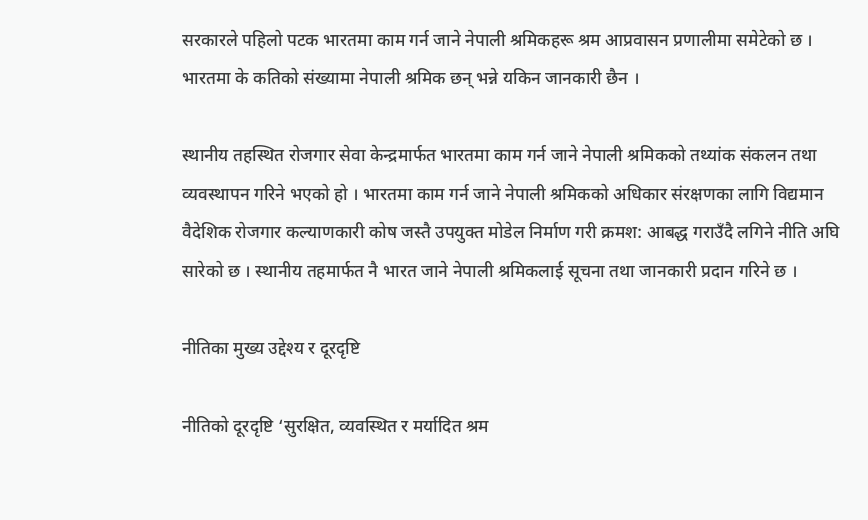सरकारले पहिलो पटक भारतमा काम गर्न जाने नेपाली श्रमिकहरू श्रम आप्रवासन प्रणालीमा समेटेको छ । भारतमा के कतिको संख्यामा नेपाली श्रमिक छन् भन्ने यकिन जानकारी छैन ।

स्थानीय तहस्थित रोजगार सेवा केन्द्रमार्फत भारतमा काम गर्न जाने नेपाली श्रमिकको तथ्यांक संकलन तथा व्यवस्थापन गरिने भएको हो । भारतमा काम गर्न जाने नेपाली श्रमिकको अधिकार संरक्षणका लागि विद्यमान वैदेशिक रोजगार कल्याणकारी कोष जस्तै उपयुक्त मोडेल निर्माण गरी क्रमश: आबद्ध गराउँदै लगिने नीति अघि सारेको छ । स्थानीय तहमार्फत नै भारत जाने नेपाली श्रमिकलाई सूचना तथा जानकारी प्रदान गरिने छ ।

नीतिका मुख्य उद्देश्य र दूरदृष्टि

नीतिको दूरदृष्टि ‘सुरक्षित, व्यवस्थित र मर्यादित श्रम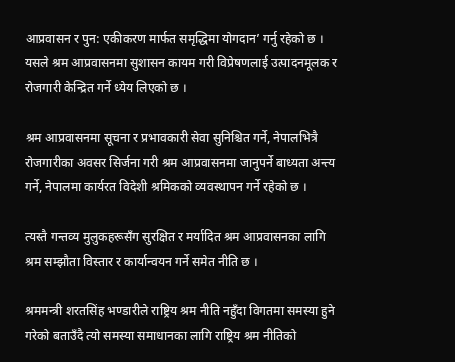आप्रवासन र पुन: एकीकरण मार्फत समृद्धिमा योगदान’ गर्नु रहेको छ । यसले श्रम आप्रवासनमा सुशासन कायम गरी विप्रेषणलाई उत्पादनमूलक र रोजगारी केन्द्रित गर्ने ध्येय लिएको छ ।

श्रम आप्रवासनमा सूचना र प्रभावकारी सेवा सुनिश्चित गर्ने, नेपालभित्रै रोजगारीका अवसर सिर्जना गरी श्रम आप्रवासनमा जानुपर्ने बाध्यता अन्त्य गर्ने, नेपालमा कार्यरत विदेशी श्रमिकको व्यवस्थापन गर्ने रहेको छ ।

त्यस्तै गन्तव्य मुलुकहरूसँग सुरक्षित र मर्यादित श्रम आप्रवासनका लागि श्रम सम्झौता विस्तार र कार्यान्वयन गर्ने समेत नीति छ ।

श्रममन्त्री शरतसिंह भण्डारीले राष्ट्रिय श्रम नीति नहुँदा विगतमा समस्या हुने गरेको बताउँदै त्यो समस्या समाधानका लागि राष्ट्रिय श्रम नीतिको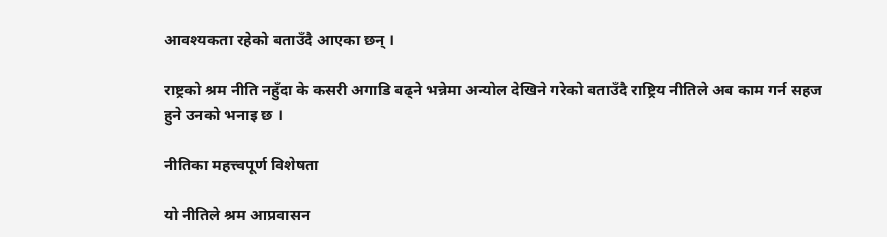आवश्यकता रहेको बताउँदै आएका छन् ।

राष्ट्रको श्रम नीति नहुँदा के कसरी अगाडि बढ्ने भन्नेमा अन्योल देखिने गरेको बताउँदै राष्ट्रिय नीतिले अब काम गर्न सहज हुने उनको भनाइ छ ।

नीतिका महत्त्वपूर्ण विशेषता

यो नीतिले श्रम आप्रवासन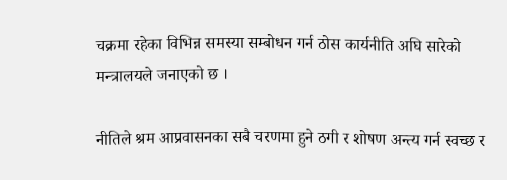चक्रमा रहेका विभिन्न समस्या सम्बोधन गर्न ठोस कार्यनीति अघि सारेको मन्त्रालयले जनाएको छ ।

नीतिले श्रम आप्रवासनका सबै चरणमा हुने ठगी र शोषण अन्त्य गर्न स्वच्छ र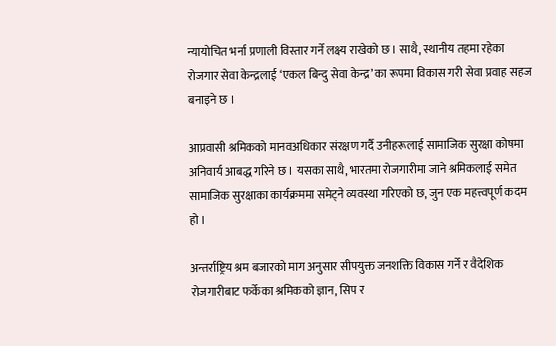न्यायोचित भर्ना प्रणाली विस्तार गर्ने लक्ष्य राखेको छ । साथै, स्थानीय तहमा रहेका रोजगार सेवा केन्द्रलाई ‘एकल बिन्दु सेवा केन्द्र’ का रूपमा विकास गरी सेवा प्रवाह सहज बनाइने छ ।

आप्रवासी श्रमिकको मानवअधिकार संरक्षण गर्दै उनीहरूलाई सामाजिक सुरक्षा कोषमा अनिवार्य आबद्ध गरिने छ । यसका साथै, भारतमा रोजगारीमा जाने श्रमिकलाई समेत सामाजिक सुरक्षाका कार्यक्रममा समेट्ने व्यवस्था गरिएको छ, जुन एक महत्त्वपूर्ण कदम हो ।

अन्तर्राष्ट्रिय श्रम बजारको माग अनुसार सीपयुक्त जनशक्ति विकास गर्ने र वैदेशिक रोजगारीबाट फर्केका श्रमिकको ज्ञान, सिप र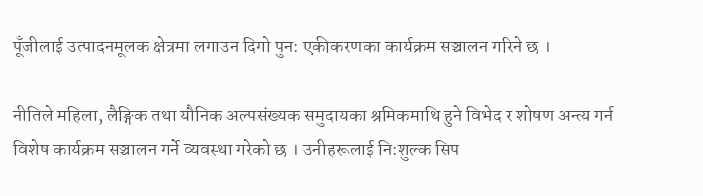पूँजीलाई उत्पादनमूलक क्षेत्रमा लगाउन दिगो पुन: एकीकरणका कार्यक्रम सञ्चालन गरिने छ ।

नीतिले महिला, लैङ्गिक तथा यौनिक अल्पसंख्यक समुदायका श्रमिकमाथि हुने विभेद र शोषण अन्त्य गर्न विशेष कार्यक्रम सञ्चालन गर्ने व्यवस्था गरेको छ । उनीहरूलाई नि:शुल्क सिप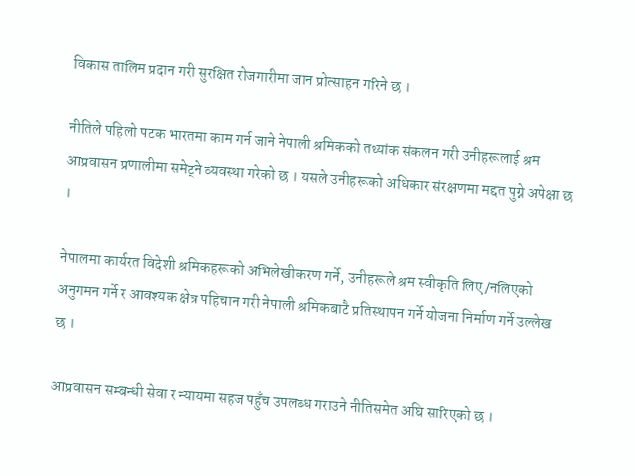विकास तालिम प्रदान गरी सुरक्षित रोजगारीमा जान प्रोत्साहन गरिने छ ।

नीतिले पहिलो पटक भारतमा काम गर्न जाने नेपाली श्रमिकको तथ्यांक संकलन गरी उनीहरूलाई श्रम आप्रवासन प्रणालीमा समेट्ने व्यवस्था गरेको छ । यसले उनीहरूको अधिकार संरक्षणमा मद्दत पुग्ने अपेक्षा छ ।

नेपालमा कार्यरत विदेशी श्रमिकहरूको अभिलेखीकरण गर्ने, उनीहरूले श्रम स्वीकृति लिए/नलिएको अनुगमन गर्ने र आवश्यक क्षेत्र पहिचान गरी नेपाली श्रमिकबाटै प्रतिस्थापन गर्ने योजना निर्माण गर्ने उल्लेख छ ।

आप्रवासन सम्बन्धी सेवा र न्यायमा सहज पहुँच उपलब्ध गराउने नीतिसमेत अघि सारिएको छ ।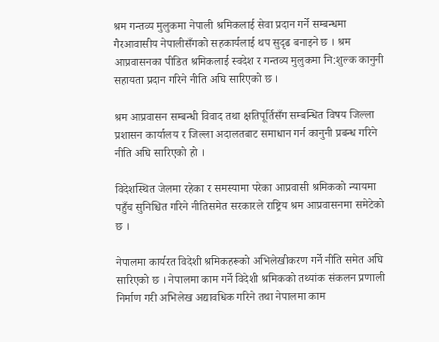श्रम गन्तव्य मुलुकमा नेपाली श्रमिकलाई सेवा प्रदान गर्ने सम्बन्धमा गैरआवासीय नेपालीसँगको सहकार्यलाई थप सुदृढ बनाइने छ । श्रम आप्रवासनका पीडित श्रमिकलाई स्वदेश र गन्तव्य मुलुकमा नि:शुल्क कानुनी सहायता प्रदान गरिने नीति अघि सारिएको छ ।

श्रम आप्रवासन सम्बन्धी विवाद तथा क्षतिपूर्तिसँग सम्बन्धित विषय जिल्ला प्रशासन कार्यालय र जिल्ला अदालतबाट समाधान गर्न कानुनी प्रबन्ध गरिने नीति अघि सारिएको हो ।

विदेशस्थित जेलमा रहेका र समस्यामा परेका आप्रवासी श्रमिकको न्यायमा पहुँच सुनिश्चित गरिने नीतिसमेत सरकारले राष्ट्रिय श्रम आप्रवासनमा समेटेको छ ।

नेपालमा कार्यरत विदेशी श्रमिकहरूको अभिलेखीकरण गर्ने नीति समेत अघि सारिएको छ । नेपालमा काम गर्ने विदेशी श्रमिकको तथ्यांक संकलन प्रणाली निर्माण गरी अभिलेख अद्यावधिक गरिने तथा नेपालमा काम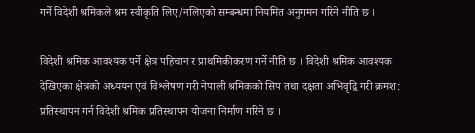गर्ने विदेशी श्रमिकले श्रम स्वीकृति लिए/नलिएको सम्बन्धमा नियमित अनुगमन गरिने नीति छ ।

विदेशी श्रमिक आवश्यक पर्ने क्षेत्र पहिचान र प्राथमिकीकरण गर्ने नीति छ । विदेशी श्रमिक आवश्यक देखिएका क्षेत्रको अध्ययन एवं विश्लेषण गरी नेपाली श्रमिकको सिप तथा दक्षता अभिवृद्वि गरी क्रमश: प्रतिस्थापन गर्न विदेशी श्रमिक प्रतिस्थापन योजना निर्माण गरिने छ ।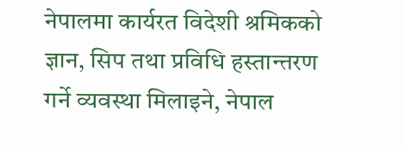नेपालमा कार्यरत विदेशी श्रमिकको ज्ञान, सिप तथा प्रविधि हस्तान्तरण गर्ने व्यवस्था मिलाइने, नेपाल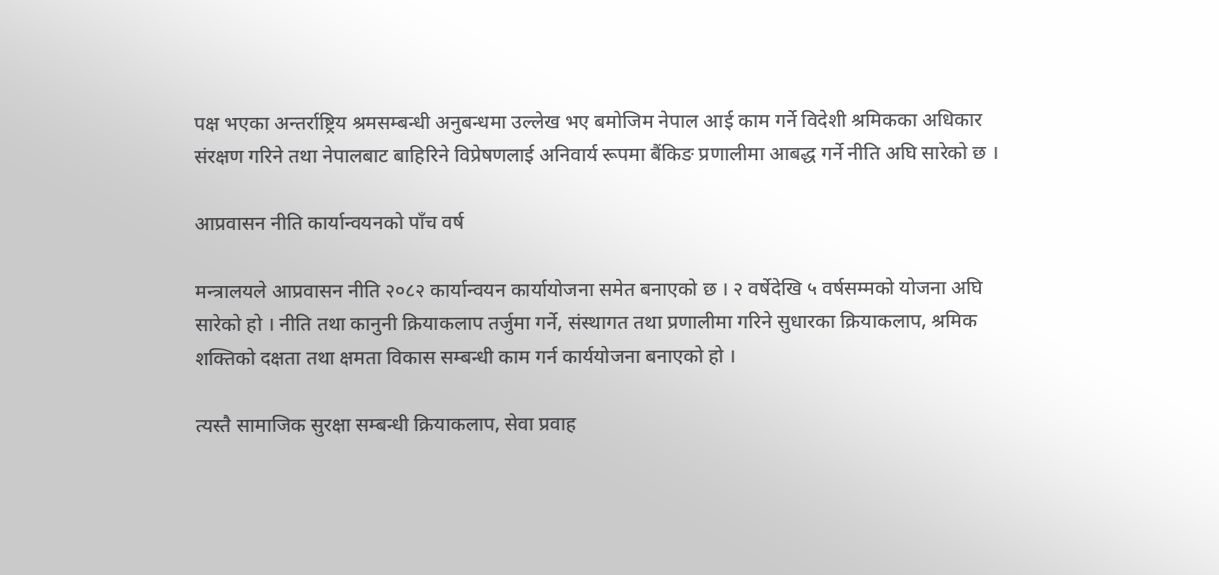पक्ष भएका अन्तर्राष्ट्रिय श्रमसम्बन्धी अनुबन्धमा उल्लेख भए बमोजिम नेपाल आई काम गर्ने विदेशी श्रमिकका अधिकार संरक्षण गरिने तथा नेपालबाट बाहिरिने विप्रेषणलाई अनिवार्य रूपमा बैंकिङ प्रणालीमा आबद्ध गर्ने नीति अघि सारेको छ ।

आप्रवासन नीति कार्यान्वयनको पाँच वर्ष

मन्त्रालयले आप्रवासन नीति २०८२ कार्यान्वयन कार्यायोजना समेत बनाएको छ । २ वर्षेदेखि ५ वर्षसम्मको योजना अघि सारेको हो । नीति तथा कानुनी क्रियाकलाप तर्जुमा गर्ने, संस्थागत तथा प्रणालीमा गरिने सुधारका क्रियाकलाप, श्रमिक शक्तिको दक्षता तथा क्षमता विकास सम्बन्धी काम गर्न कार्ययोजना बनाएको हो ।

त्यस्तै सामाजिक सुरक्षा सम्बन्धी क्रियाकलाप, सेवा प्रवाह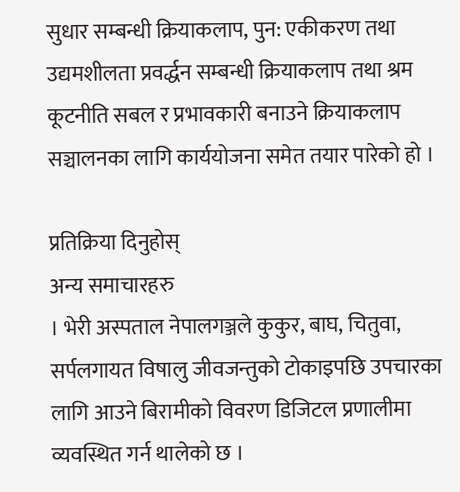सुधार सम्बन्धी क्रियाकलाप, पुन: एकीकरण तथा उद्यमशीलता प्रवर्द्धन सम्बन्धी क्रियाकलाप तथा श्रम कूटनीति सबल र प्रभावकारी बनाउने क्रियाकलाप सञ्चालनका लागि कार्ययोजना समेत तयार पारेको हो ।

प्रतिक्रिया दिनुहोस्
अन्य समाचारहरु
। भेरी अस्पताल नेपालगञ्जले कुकुर, बाघ, चितुवा, सर्पलगायत विषालु जीवजन्तुको टोकाइपछि उपचारका लागि आउने बिरामीको विवरण डिजिटल प्रणालीमा व्यवस्थित गर्न थालेको छ ।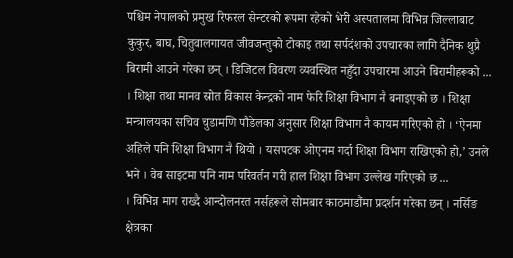पश्चिम नेपालको प्रमुख रिफरल सेन्टरको रूपमा रहेको भेरी अस्पतालमा विभिन्न जिल्लाबाट कुकुर, बाघ, चितुवालगायत जीवजन्तुको टोकाइ तथा सर्पदंशको उपचारका लागि दैनिक थुप्रै बिरामी आउने गरेका छन् । डिजिटल विवरण व्यवस्थित नहुँदा उपचारमा आउने बिरामीहरूको ...
। शिक्षा तथा मानव स्रोत विकास केन्द्रको नाम फेरि शिक्षा विभाग नै बनाइएको छ । शिक्षा मन्त्रालयका सचिव चुडामणि पौडेलका अनुसार शिक्षा विभाग नै कायम गरिएको हो । ‘ऐनमा अहिले पनि शिक्षा विभाग नै थियो । यसपटक ओएनम गर्दा शिक्षा विभाग राखिएको हो,’ उनले भने । वेब साइटमा पनि नाम परिवर्तन गरी हाल शिक्षा विभाग उल्लेख गरिएको छ ...
। विभिन्न माग राख्दै आन्दोलनरत नर्सहरूले सोमबार काठमाडौंमा प्रदर्शन गरेका छन् । नर्सिङ क्षेत्रका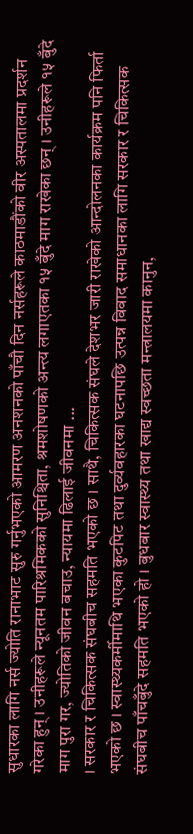सुधारका लागि नर्स ज्योति रानाभाट सुरु गर्नुभएको आमरण अनशनको पाँचौ दिन नर्सहरूले काठमाडौंको वीर अस्पतालमा प्रदर्शन गरेका हुन् । उनीहरूले न्यूनतम पारिश्रमिकको सुनिश्चिता, श्रमशोषणको अन्त्य लगाएतका १५ बुँदे माग राखेका छन् । उनीहरूले १५ बुँदे माग पुरा गर, ज्योतिको जीवन बचाउ, न्यायमा ढिलाई जीवनमा ...
। सरकार र चिकित्सक संघबीच सहमति भएको छ । साथै, चिकित्सक संघले देशभर जारी राखेको आन्दोलनका कार्यक्रम पनि फिर्ता भएको छ । स्वास्थ्यकर्मीमाथि भएका कुटपिट तथा दुर्व्यवहारका घटनापछि उत्पन्न विवाद समाधानका लागि सरकार र चिकित्सक संघबीच पाँचबुँदे सहमति भएको हो । बुधबार स्वास्थ्य तथा खाद्य स्वच्छता मन्त्रालयमा कानुन,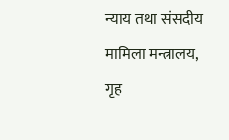न्याय तथा संसदीय मामिला मन्त्रालय, गृह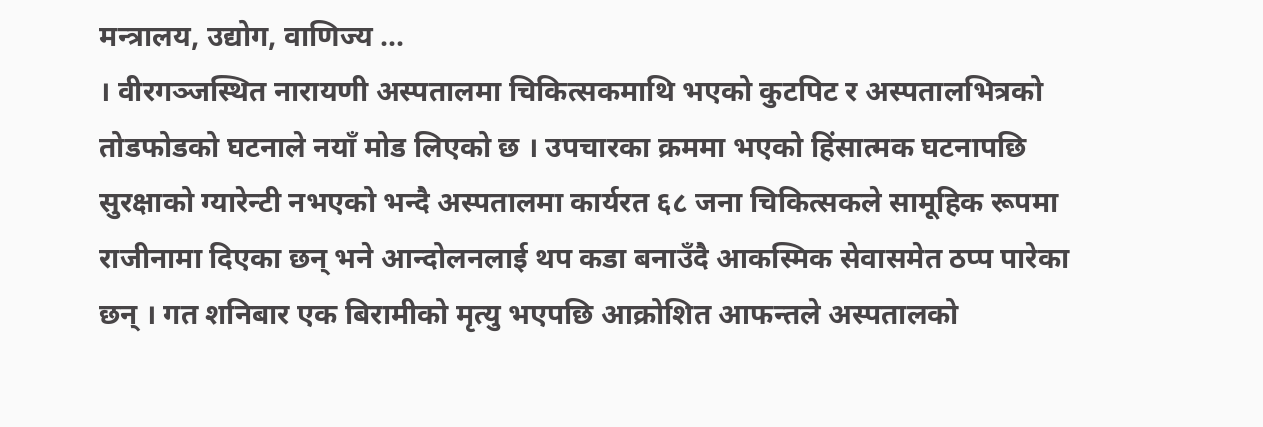मन्त्रालय, उद्योग, वाणिज्य ...
। वीरगञ्जस्थित नारायणी अस्पतालमा चिकित्सकमाथि भएको कुटपिट र अस्पतालभित्रको तोडफोडको घटनाले नयाँ मोड लिएको छ । उपचारका क्रममा भएको हिंसात्मक घटनापछि सुरक्षाको ग्यारेन्टी नभएको भन्दै अस्पतालमा कार्यरत ६८ जना चिकित्सकले सामूहिक रूपमा राजीनामा दिएका छन् भने आन्दोलनलाई थप कडा बनाउँदै आकस्मिक सेवासमेत ठप्प पारेका छन् । गत शनिबार एक बिरामीको मृत्यु भएपछि आक्रोशित आफन्तले अस्पतालको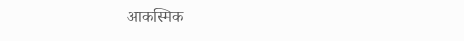आकस्मिक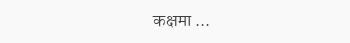कक्षमा ...